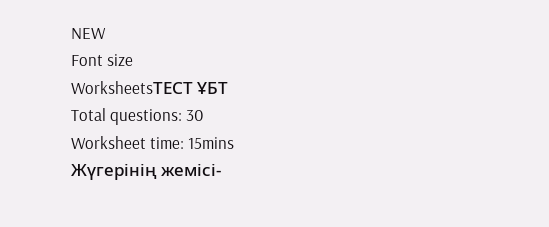NEW
Font size
WorksheetsТЕСТ ҰБТ
Total questions: 30
Worksheet time: 15mins
Жүгерінің жемісі-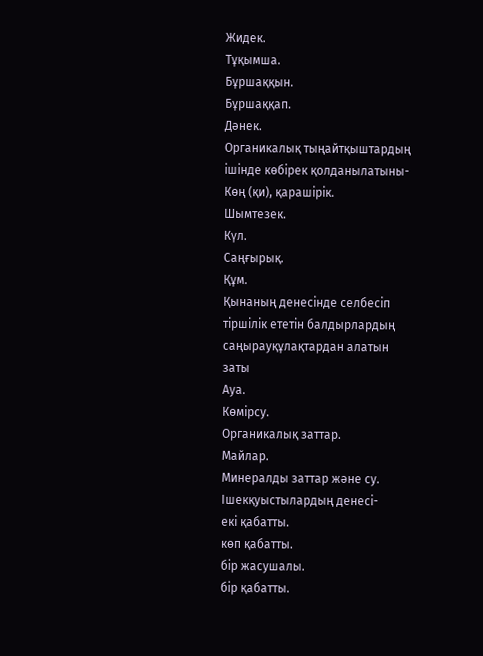Жидек.
Тұқымша.
Бұршаққын.
Бұршаққап.
Дәнек.
Органикалық тыңайтқыштардың ішінде көбірек қолданылатыны-
Көң (қи), қарашірік.
Шымтезек.
Күл.
Саңғырық.
Құм.
Қынаның денесінде селбесіп тіршілік ететін балдырлардың саңырауқұлақтардан алатын заты
Ауа.
Көмірсу.
Органикалық заттар.
Майлар.
Минералды заттар және су.
Ішекқуыстылардың денесі-
екі қабатты.
көп қабатты.
бір жасушалы.
бір қабатты.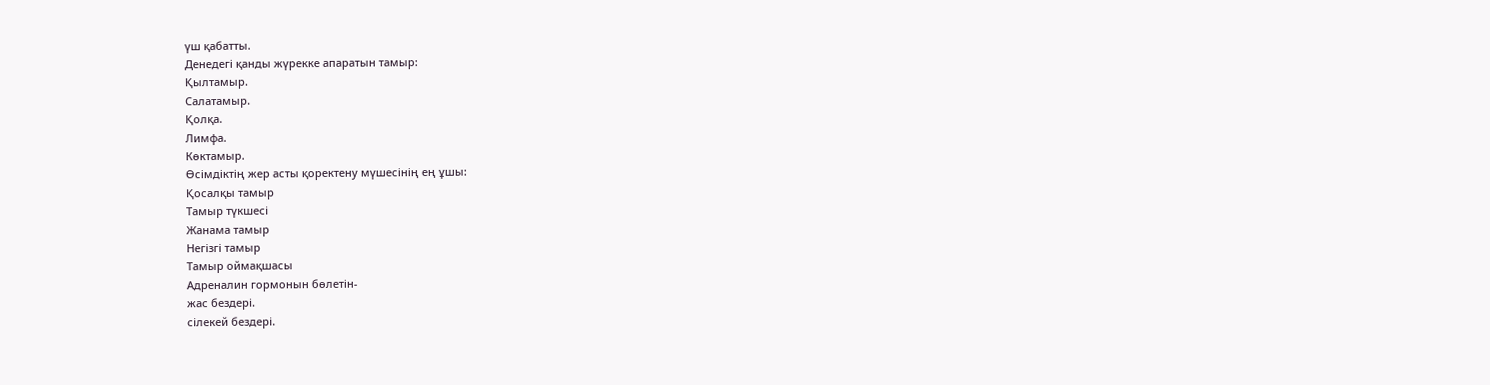үш қабатты.
Денедегі қанды жүрекке апаратын тамыр:
Қылтамыр.
Салатамыр.
Қолқа.
Лимфа.
Көктамыр.
Өсімдіктің жер асты қоректену мүшесінің ең ұшы:
Қосалқы тамыр
Тамыр түкшесі
Жанама тамыр
Негізгі тамыр
Тамыр оймақшасы
Aдреналин гормонын бөлетін-
жас бездері.
сілекей бездері.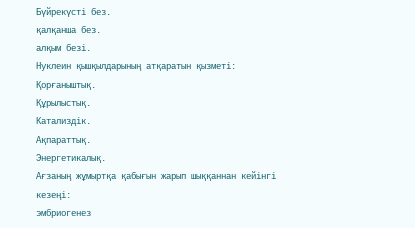Бүйрекүсті без.
қалқанша без.
алқым безі.
Нуклеин қышқылдарының атқаратын қызметі:
Қорғаныштық.
Құрылыстық.
Катализдік.
Ақпараттық.
Энергетикалық.
Ағзаның жұмыртқа қабығын жарып шыққаннан кейінгі кезеңі:
эмбриогенез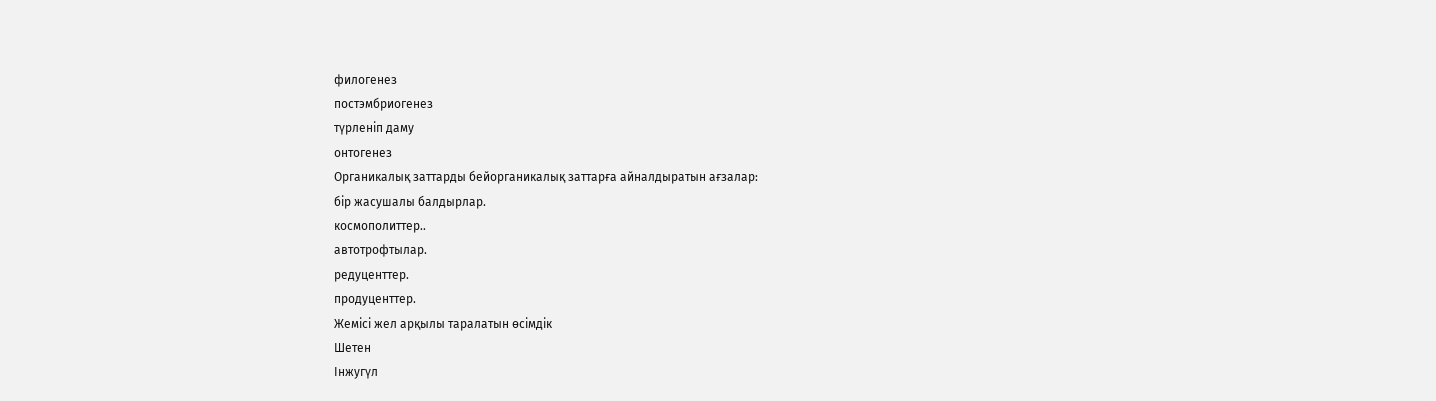филогенез
постэмбриогенез
түрленіп даму
онтогенез
Органикалық заттарды бейорганикалық заттарға айналдыратын ағзалар:
бір жасушалы балдырлар.
космополиттер..
автотрофтылар.
редуценттер.
продуценттер.
Жемісі жел арқылы таралатын өсімдік
Шетен
Інжугүл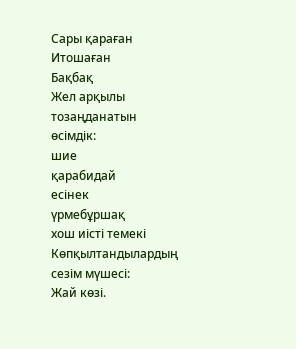Сары қараған
Итошаған
Бақбақ
Жел арқылы тозаңданатын өсімдік:
шие
қарабидай
есінек
үрмебұршақ
хош иісті темекі
Көпқылтандылардың сезім мүшесі:
Жай көзі.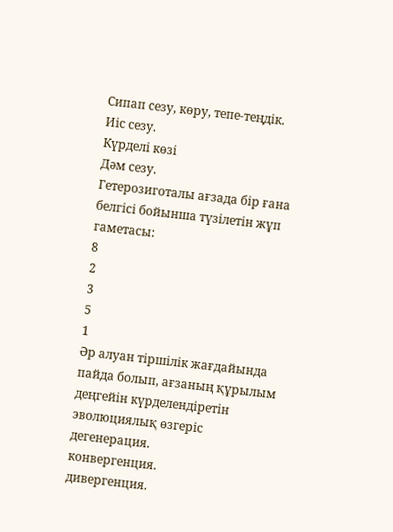Сипап cезу, көру, тепе-теңдік.
Иіс сезу.
Күрделі көзі
Дәм сезу.
Гетерозиготалы ағзада бір ғана белгісі бойынша түзілетін жұп гаметасы:
8
2
3
5
1
Әр алуан тіршілік жағдайында пайда болып, ағзаның құрылым деңгейін күрделендіретін эволюциялық өзгеріс
дегенерация.
конвергенция.
дивергенция.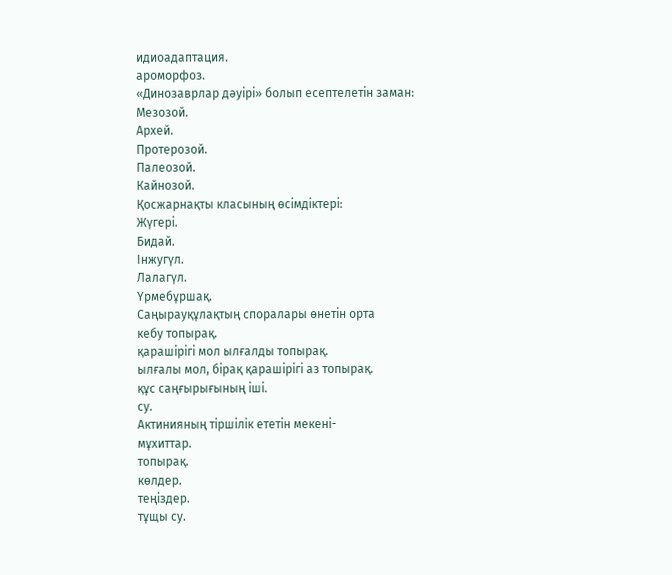идиоадаптация.
ароморфоз.
«Динозаврлар дәуірі» болып есептелетін заман:
Мезозой.
Архей.
Протерозой.
Палеозой.
Кайнозой.
Қосжарнақты класының өсімдіктері:
Жүгері.
Бидай.
Інжугүл.
Лалагүл.
Үрмебұршақ.
Cаңырауқұлақтың споралары өнетін орта
кебу топырақ.
қарашірігі мол ылғалды топырақ.
ылғалы мол, бірақ қарашірігі аз топырақ.
құс саңғырығының іші.
су.
Актинияның тіршілік ететін мекені-
мұхиттар.
топырақ.
көлдер.
теңіздер.
тұщы су.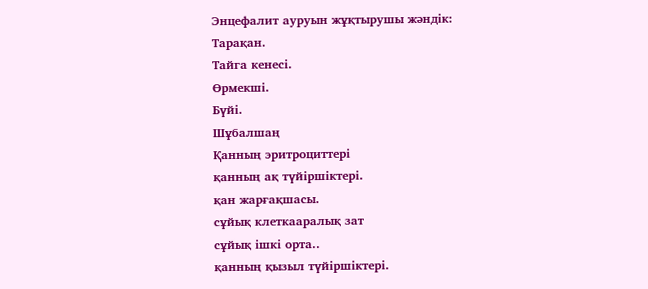Энцефалит ауруын жұқтырушы жәндік:
Тарақан.
Тайга кенесі.
Өрмекші.
Бүйі.
Шұбалшаң
Қанның эритроциттері
қанның ақ түйіршіктері.
қан жарғақшасы.
сұйық клеткааралық зат
сұйық ішкі орта..
қанның қызыл түйіршіктері.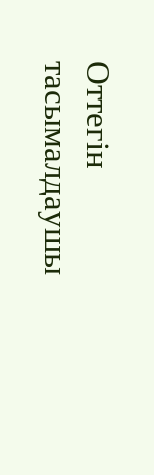Оттегін тасымалдаушы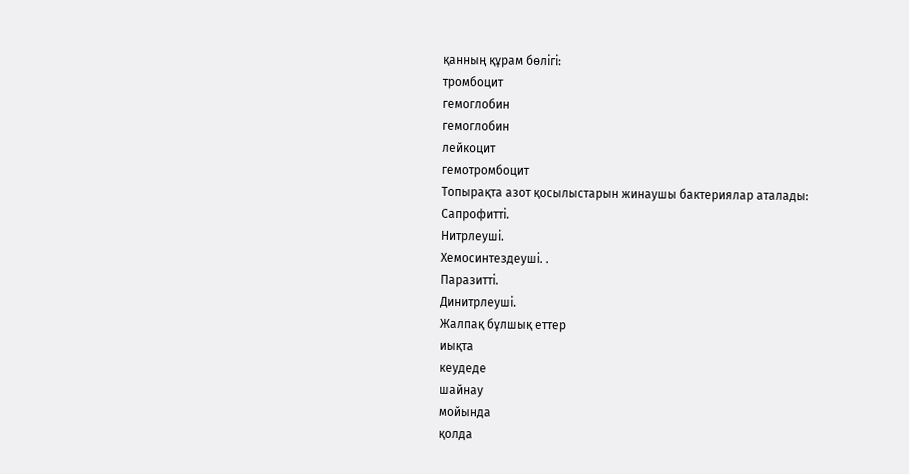қанның құрам бөлігі:
тромбоцит
гемоглобин
гемоглобин
лейкоцит
гемотромбоцит
Топырақта азот қосылыстарын жинаушы бактериялар аталады:
Сапрофитті.
Нитрлеуші.
Хемосинтездеуші. .
Паразитті.
Динитрлеуші.
Жалпақ бұлшық еттер
иықта
кеудеде
шайнау
мойында
қолда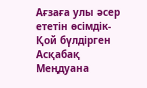Ағзаға улы әсер ететін өсімдік-
Қой бүлдірген
Асқабақ
Меңдуана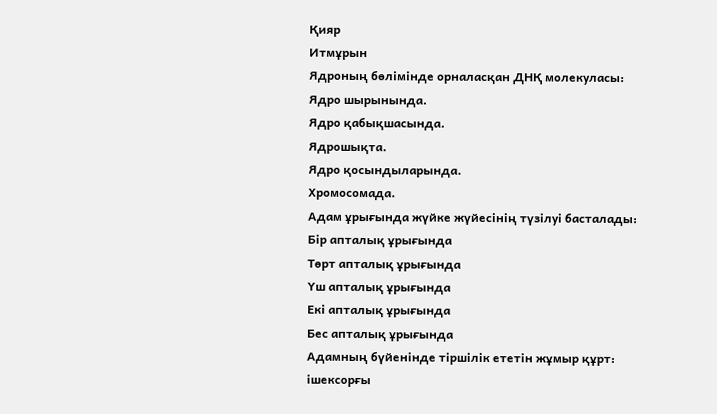Қияр
Итмұрын
Ядроның бөлімінде орналасқан ДНҚ молекуласы:
Ядро шырынында.
Ядро қабықшасында.
Ядрошықта.
Ядро қосындыларында.
Хромосомада.
Адам ұрығында жүйке жүйесінің түзілуі басталады:
Бір апталық ұрығында
Төрт апталық ұрығында
Үш апталық ұрығында
Екі апталық ұрығында
Бес апталық ұрығында
Адамның бүйенінде тіршілік ететін жұмыр құрт:
ішексорғы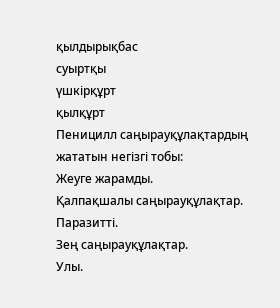қылдырықбас
суыртқы
үшкірқұрт
қылқұрт
Пеницилл саңырауқұлақтардың жататын негізгі тобы:
Жеуге жарамды.
Қалпақшалы саңырауқұлақтар.
Паразитті.
Зең саңырауқұлақтар.
Улы.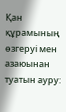Қан құрамының өзгеруі мен азаюынан туатын ауру: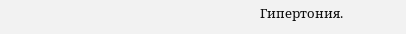Гипертония.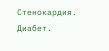Стенокардия.
Диабет.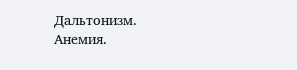Дальтонизм.
Анемия.